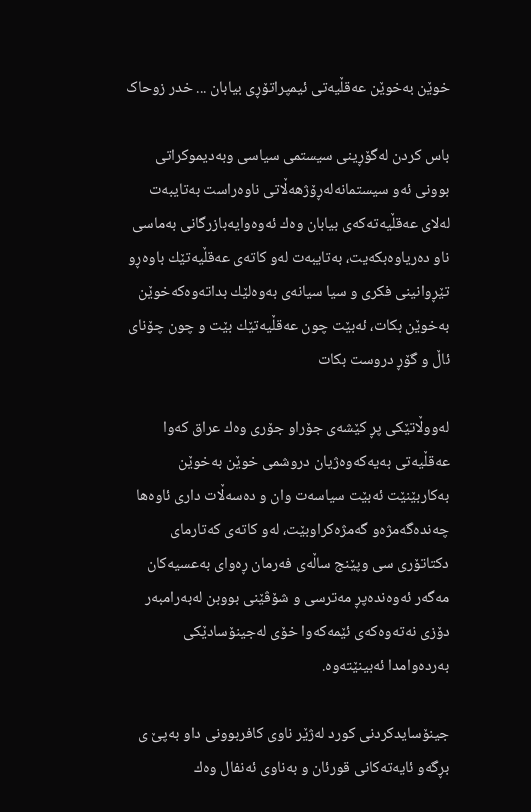خوێن به‌خوێن عه‌قڵیه‌تی ئیمپراتۆڕی بیابان ... خدر زوحاک

باس کردن له‌گۆڕینی سیستمی سیاسی وبه‌دیموکراتی بوونی ئه‌و سیستمانه‌له‌ڕۆژهه‌ڵاتی ناوه‌راست به‌تایبه‌ت له‌لای عه‌قڵیه‌ته‌که‌ی بیابان وه‌ك ئه‌وه‌وایه‌بازرگانی به‌ماسی ناو ده‌ریاوه‌بکه‌یت، به‌تایبه‌ت له‌و کاته‌ی عه‌قڵیه‌تێك باوه‌ڕو تێڕوانینی فکری و سیا سیانه‌ی به‌وه‌لێك بداته‌وه‌که‌خوێن به‌خوێن بکات، ئه‌بێت چون عه‌قڵیه‌تێك بێت و چون چۆنای ئاڵ و گۆڕ دروست بکات

له‌ووڵاتێكی پڕ کێشه‌ی جۆراو جۆری وه‌ك عراق که‌وا عه‌قڵیه‌تی به‌یه‌که‌وه‌ژیان دروشمی خوێن به‌خوێن به‌کاربێنێت ئه‌بێت سیاسه‌ت وان و ده‌سه‌ڵات داری ئاوه‌ها چه‌نده‌گه‌مژه‌و گه‌مژه‌کراوبێت، له‌و کاته‌ی که‌تارمای دکتاتۆری سی وپێنج ساڵه‌ی فه‌رمان ڕه‌وای به‌عسیه‌کان مه‌گه‌ر ئه‌وه‌نده‌پڕ مه‌ترسی و شۆڤێنی بووبن له‌به‌رامبه‌ر دۆزی نه‌ته‌وه‌که‌ی ئێمه‌که‌وا خۆی له‌جینۆسادێکی به‌رده‌وامدا ئه‌بینێته‌وه‌.

جینۆسایدکردنی کورد له‌ژێر ناوی کافربوونی داو به‌پێ ی بڕگه‌و ئایه‌ته‌کانی قورئان و به‌ناوی ئه‌نفال وه‌ك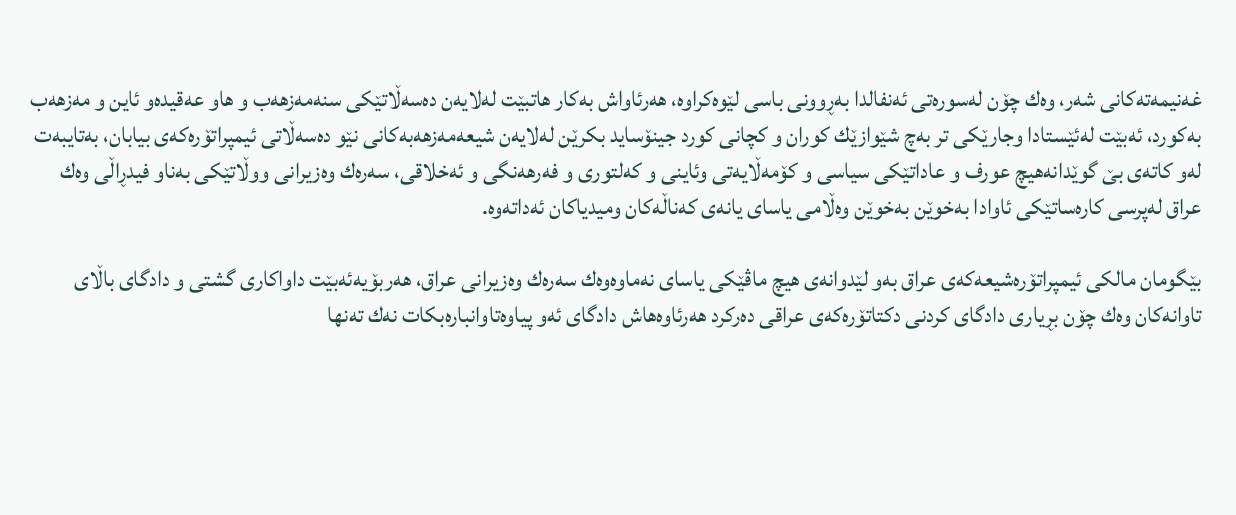غه‌نیمه‌ته‌کانی شه‌ر، وه‌ك چۆن له‌سوره‌تی ئه‌نفالدا به‌ڕوونی باسی لێوه‌کراوه، هه‌رئاواش به‌کار هاتبێت له‌لایه‌ن ده‌سه‌ڵاتێکی سنه‌مه‌زهه‌ب و هاو عه‌قیده‌و ئاین و مه‌زهه‌ب به‌کورد، ئه‌بێت له‌ئێستادا وجارێکی تر به‌چ شێوازێك کوران و کچانی کورد جینۆساید بکرێن له‌لایه‌ن شیعه‌مه‌زهه‌به‌کانی نێو ده‌سه‌ڵاتی ئیمپراتۆره‌که‌ی بیابان، به‌تایبه‌ت له‌و کاته‌ی بێ گوێدانه‌هیچ عورف و عاداتێکی سیاسی و کۆمه‌ڵایه‌تی وئاینی و که‌لتوری و فه‌رهه‌نگی و ئه‌خلاقی، سه‌ره‌ك وه‌زیرانی ووڵاتێکی به‌ناو فیدڕاڵی وه‌ك عراق له‌پرسی کاره‌ساتێکی ئاوادا به‌خوێن به‌خوێن وه‌ڵامی یاسای یانه‌ی که‌ناڵه‌کان ومیدیاکان ئه‌داته‌وه‌.

بێگومان مالکی ئیمپراتۆره‌شیعه‌که‌ی عراق به‌و لێدوانه‌ی هیچ ماڤێكی یاسای نه‌ماوه‌وه‌ك سه‌ره‌ك وه‌زیرانی عراق، هه‌ربۆیه‌ئه‌بێت داواکاری گشتی و دادگای باڵای تاوانه‌کان وه‌ك چۆن بڕیاری دادگای کردنی دکتاتۆره‌که‌ی عراقی ده‌رکرد هه‌رئاوه‌هاش دادگای ئه‌و پیاوه‌تاوانباره‌بکات نه‌ك ته‌نها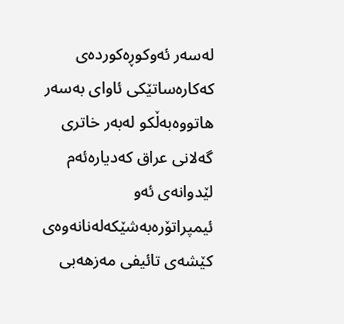له‌سه‌ر ئه‌وکوڕه‌کورده‌ی که‌کاره‌ساتێکی ئاوای به‌سه‌ر هاتووه‌به‌ڵکو له‌به‌ر خاتری گه‌لانی عراق که‌دیاره‌ئه‌م لێدوانه‌ی ئه‌و ئیمپراتۆره‌به‌شێکه‌له‌نانه‌وه‌ی کێشه‌ی تائیفی مه‌زهه‌بی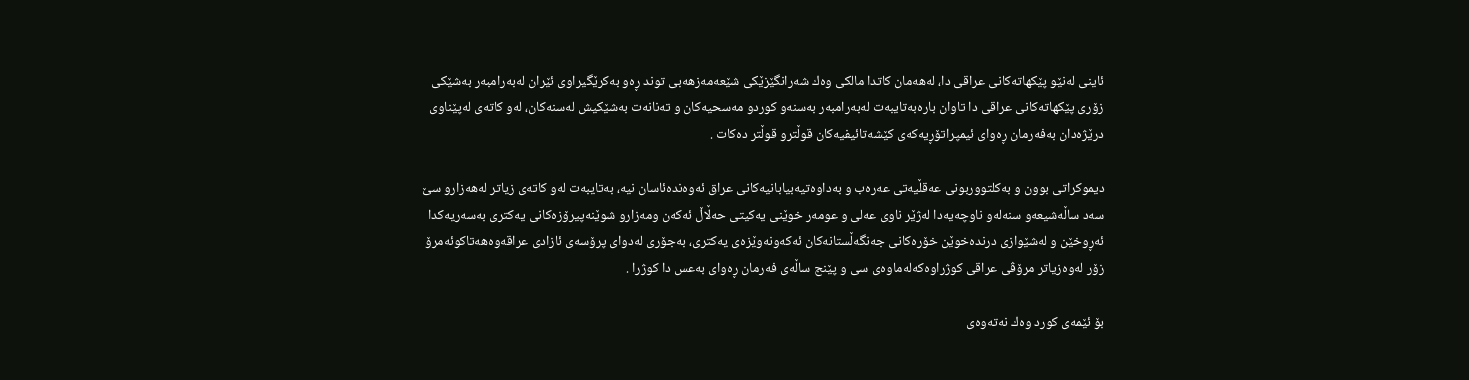ئاینی له‌نێو پێکهاته‌کانی عراقی دا، له‌هه‌مان کاتدا مالکی وه‌ك شه‌رانگێزێکی شێعه‌مه‌زهه‌بی توند ڕه‌و به‌کرێگیراوی ئێران له‌به‌رامبه‌ر به‌شێکی زۆری پێکهاته‌کانی عراقی دا تاوان باره‌به‌تایبه‌ت له‌به‌رامبه‌ر به‌سنه‌و کوردو مه‌سحیه‌کان و ته‌نانه‌ت به‌شێکیش له‌سنه‌کان، له‌و کاته‌ی له‌پێناوی درێژه‌دان به‌فه‌رمان ڕه‌وای ئیمپراتۆڕیه‌که‌ی کێشه‌تائیفیه‌کان قوڵترو قوڵتر ده‌کات .

دیموکراتی بوون و به‌کلتووربونی عه‌قڵیه‌تی عه‌ره‌ب و به‌داوه‌تیه‌بیابانیه‌کانی عراق ئه‌وه‌نده‌ئاسان نیه، به‌تایبه‌ت له‌و کاته‌ی زیاتر له‌هه‌زارو سێ سه‌د ساڵه‌شیعه‌و سنه‌له‌و ناوچه‌یه‌دا له‌ژێر ناوی عه‌لی و عومه‌ر خوێنی یه‌کیتی حه‌ڵاڵ ئه‌که‌ن ومه‌زارو شوێنه‌پیرۆزه‌کانی یه‌کتری به‌سه‌ریه‌کدا ئه‌ڕوخێن و له‌شێوازی درنده‌خوێن خۆره‌کانی جه‌نگه‌ڵستانه‌کان ئه‌که‌ونه‌وێزه‌ی یه‌کتری، به‌جۆری له‌دوای پرۆسه‌ی ئازادی عراقه‌وه‌هه‌تاکوئه‌مرۆ زۆر له‌وه‌زیاتر مرۆڤی عراقی کوژراوه‌که‌له‌ماوه‌ی سی و پێنج ساڵه‌ی فه‌رمان ڕه‌وای به‌عس دا کوژرا .

بۆ ئێمه‌ی کورد وه‌ك نه‌ته‌وه‌ی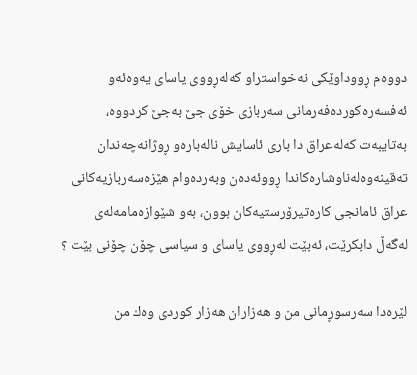دووه‌م ڕووداوێکی نه‌خواستراو که‌له‌ڕووی یاسای یه‌وه‌ئه‌و ئه‌فسه‌ره‌کورده‌فه‌رمانی سه‌ربازی خۆی جێ به‌جێ کردووه، به‌تایبه‌ت که‌له‌عراق دا باری ئاسایش ناله‌باره‌و ڕوژانه‌چه‌ندان ته‌قینه‌وه‌له‌ناوشاره‌کاندا ڕووئه‌ده‌ن وبه‌رده‌وام هێزه‌سه‌ربازیه‌کانی عراق ئامانجی کاره‌تیرۆرستیه‌کان بوون، به‌و شێوازه‌مامه‌له‌ی له‌گه‌ڵ دابکرێت، ئه‌بێت له‌ڕووی یاسای و سیاسی چۆن چۆنی بێت ؟

لێره‌دا سه‌رسوڕمانی من و هه‌زاران هه‌زار کوردی وه‌ك من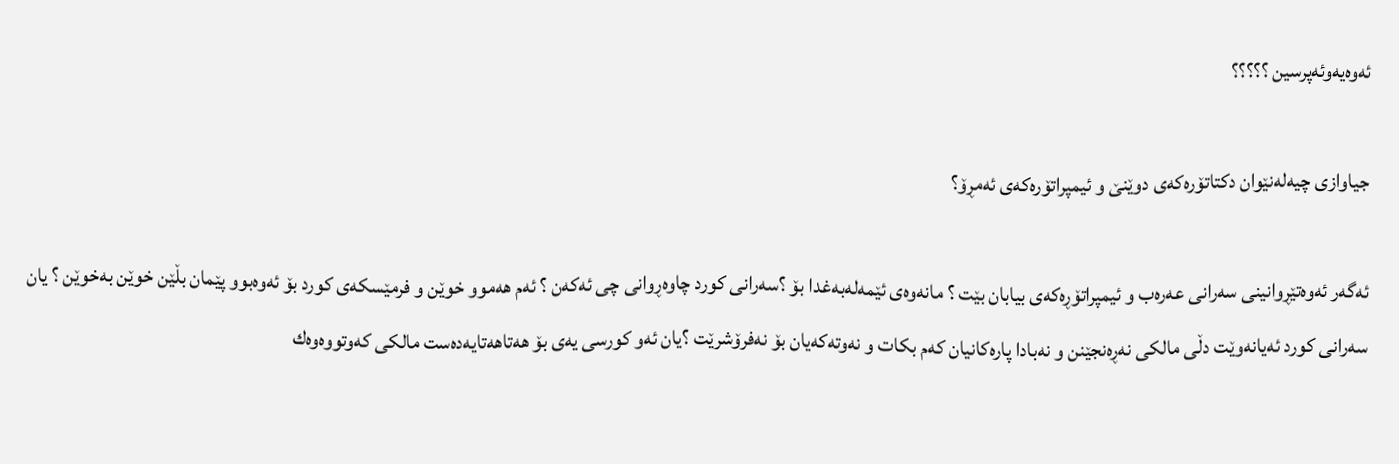ئه‌وه‌یه‌وئه‌پرسین ؟؟؟؟؟

جیاوازی چیه‌له‌نێوان دکتاتۆره‌که‌ی دوێنێ و ئیمپراتۆره‌که‌ی ئه‌مڕۆ؟

ئه‌گه‌ر ئه‌وه‌تێڕوانینی سه‌رانی عه‌ره‌ب و ئیمپراتۆڕه‌که‌ی بیابان بێت ؟ مانه‌وه‌ی ئێمه‌له‌به‌غدا بۆ ؟سه‌رانی کورد چاوه‌ڕوانی چی ئه‌که‌ن ؟ ئه‌م هه‌موو خوێن و فرمێسکه‌ی کورد بۆ ئه‌وه‌بوو پێمان بڵێن خوێن به‌خوێن ؟ یان سه‌رانی کورد ئه‌یانه‌وێت دڵی مالکی نه‌ڕه‌نجێنن و نه‌بادا پاره‌کانیان که‌م بکات و نه‌وته‌که‌یان بۆ نه‌فرۆشرێت ؟یان ئه‌و کورسی یه‌ی بۆ هه‌تاهه‌تایه‌ده‌ست مالکی که‌وتووه‌وه‌ك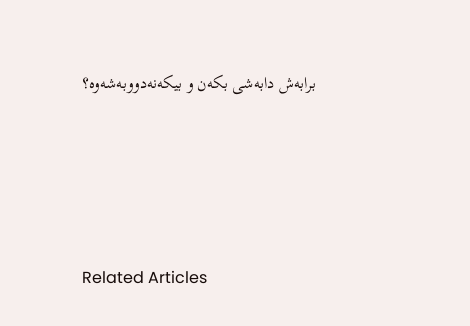برابه‌ش دابه‌شی بکه‌ن و بیکه‌نه‌دووبه‌شه‌وه‌؟





Related Articles